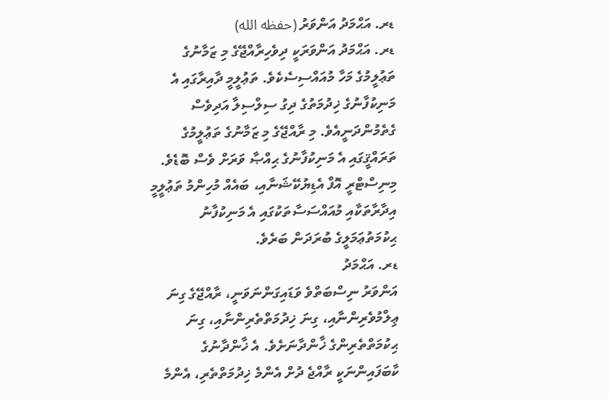ޑރ. އަޙްމަދު އަންވަރު (حفظه الله)
ޑރ. އަޙްމަދު އަންވަރަކީ ދިވެހިރާއްޖޭގެ މި ޒަމާނުގެ
ތަޢުލީމުގެ މަހާ މުއައްސިސެކެވެ. ތަޢުލީމީ ދާއިރާގައި އެ
މަނިކުފާނުގެ ޚިދުމަތުގެ ދިގު ސިލްސިލާ އަދިވެސް
ގެތެމުންދަނީއެވެ. މި ރާއްޖޭގެ މި ޒަމާނުގެ ތަޢުލީމުގެ
ތަރައްޤީގައި އެ މަނިކުފާނުގެ ޙިއްޞާ ވަރަށް ވެސް ބޮޑެވެ.
މިނިސްޓްރީ އޮފް އެޑިޔުކޭޝަނާއި، ބައެއް މުހިންމު ތަޢުލީމީ
އިދާރާތަކާއި މުއައްސަސާތަކުގައި އެ މަނިކުފާނު
ޙިކުމަތުޢަމަލީގެ ބުރަދަން ބަރެވެ.
ޑރ. އަޙްމަދު
އަންވަރު ނިސްބަތްވެ ވަޑައިގަންނަވަނީ، ރާއްޖޭގެ ގިނަ
ޢިލްމުވެރިންނާއި، ގިނަ ޚިދުމަތްތެރިންނާއި، ގިނަ
ޙިކުމަތްތެރިންގެ ޚާންދާނަށެވެ. އެ ޚާންދާނުގެ
ކާބަފައިންނަކީ ރާއްޖެ ދުށް އެންމެ ޚިދުމަތްތެރި، އެންމެ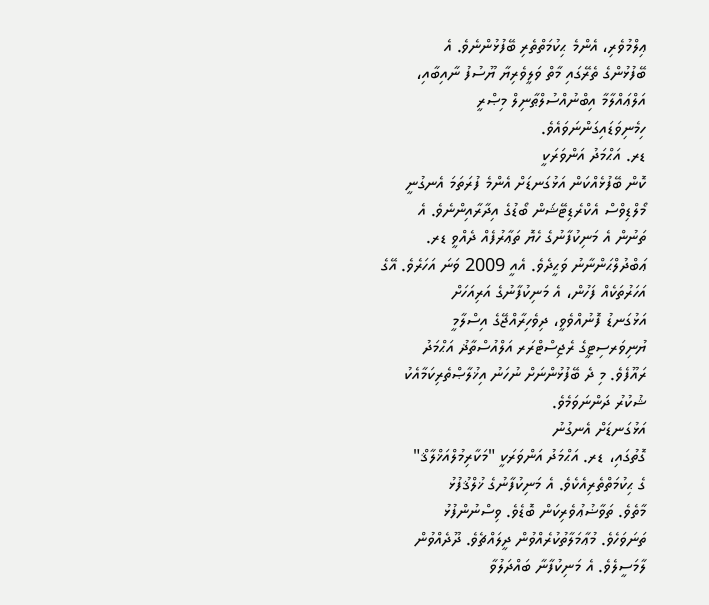ޢިލްމުވެރި، އެންމެ ޙިކުމަތްތެރި ބޭފުޅުންނެވެ. އެ
ބޭފުޅުންގެ ތެރޭގައި މާތް ވަލީވެރިޔާ ޔޫސުފު ނާއިބާއި،
އަލްޢައްލާމާ އިބްނުއްސުލްޠާނިލް މިޞްރީ
ހިމެނިވަޑައިގަންނަވައެވެ.
ޑރ. އަޙްމަދު އަންވަރަކީ
ކޮން ބޭފުޅެއްކަން އަޅުގަނޑަށް އެންމެ ފުރަތަމަ އެނގުނީ
މޯލްޑިވްސް އެކްރެޑިޓޭޝަން ބޯޑުގެ އިދާރާއިންނެވެ. އެ
ތަނުން އެ މަނިކުފާނުގެ ހެޔޮ ތަޢާރުފެއް ދެއްވީ ޑރ.
ޢަބްދުލްޙަންނާނު ވަޙީދެވެ. އެއީ 2009 ވަނަ އަހަރެވެ. އޭގެ
އަހަރުތަކެއް ފަހުން، އެ މަނިކުފާނުގެ އަރިއަހަށް
އަޅުގަނޑު ފޮނުއްވެވީ، ދިވެހިރާއްޖޭގެ އިސްލާމީ
ޔުނިވަރސިޓީގެ ރެޖިސްޓްރަރ އަލްއުސްތާޛު އަޙްމަދު
ރައޫފެވެ. މި ދެ ބޭފުޅުންނަށް ނުހަނު އިޚުލާޞްތެރިކަމާއެކު
ޝުކުރު ދަންނަވަމެވެ.
އަޅުގަނޑަށް އެނގުނު
ގޮތުގައި، ޑރ. އަޙްމަދު އަންވަރަކީ "މަކާރިމުލްއަޚްލާޤް"
ގެ ޙިކުމަތްތެރިއެކެވެ. އެ މަނިކުފާނުގެ ޚުލްޤުފުޅު
މާތެވެ. ތަވާޟުޢުވެރިކަން ބޮޑެވެ. ވިސްނުންފުޅު
ތަނަވަހެވެ. މުޢާމަލާތުކުރެއްވުން ދީލައްޗެވެ. ދޫދެއްވުން
ލާމަސީލެވެ. އެ މަނިކުފާނާ ބައްދަލުވާ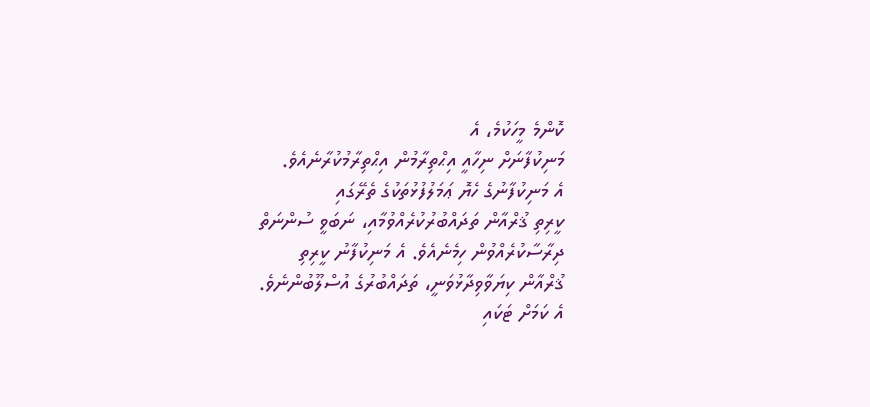ކޮންމެ މީހަކުމެ، އެ
މަނިކުފާނަށް ނިހާއީ އިޙްތިރާމުން އިޙްތިރާމުކުރާނެއެވެ.
އެ މަނިކުފާނުގެ ހެޔޮ ޢަމަލުފުޅުތަކުގެ ތެރޭގައި
ކީރިތި ޤުރްއާން ތަދައްބުރުކުރެއްވުމާއި، ނަބަވީ ސުންނަތް
ދިރާސާކުރެއްވުން ހިމެނެއެވެ. އެ މަނިކުފާނު ކީރިތި
ޤުރްއާން ކިޔަވާވިދާޅުވަނީ، ތަދައްބުރުގެ އުސްލޫބުންނެވެ.
އެ ކަމަށް ޓަކައި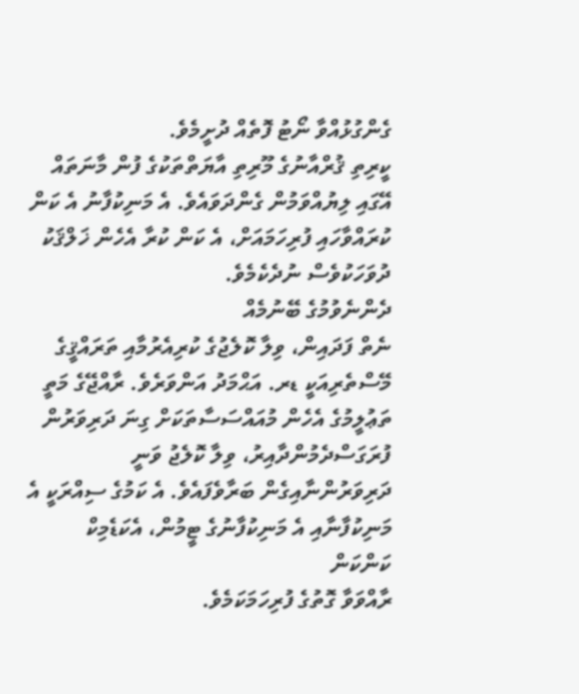ގެންގުޅުއްވާ ނޯޓު ފޮތެއް ދުށީމެވެ.
ކީރިތި ޤުރްއާނުގެ މޫރިތި އާޔަތްތަކުގެ ފުން މާނަތައް
އޭގައި ލިޔުއްވަމުން ގެންދަވައެވެ. އެ މަނިކުފާނު އެ ކަން
ކުރައްވާހައި ފުރިހަމައަށް، އެ ކަން ކުރާ އެހެން ޚަލްޤަކު
ދުވަހަކުވެސް ނުދެކެމެވެ.
ދެންނެވުމުގެ ބޭނުމެއް
ނެތް ފަދައިން، ވިލާ ކޮލެޖުގެ ކުރިއެރުމާއި ތަރައްޤީގެ
މޭސްތެރިއަކީ ޑރ. އަޙްމަދު އަންވަރެވެ. ރާއްޖޭގެ މަތީ
ތަޢުލީމުގެ އެހެން މުއައްސަސާތަކަށް ގިނަ ދަރިވަރުން
ފުރަގަސްދެމުންދާއިރު، ވިލާ ކޮލެޖު ވަނީ
ދަރިވަރުންނާއިގެން ބަރާވެފައެވެ. އެ ކަމުގެ ސިއްރަކީ އެ
މަނިކުފާނާއި އެ މަނިކުފާނުގެ ޓީމުން، އެކަޑެމިކް ކަންކަން
ރާއްވަވާ ގޮތުގެ ފުރިހަމަކަމެވެ.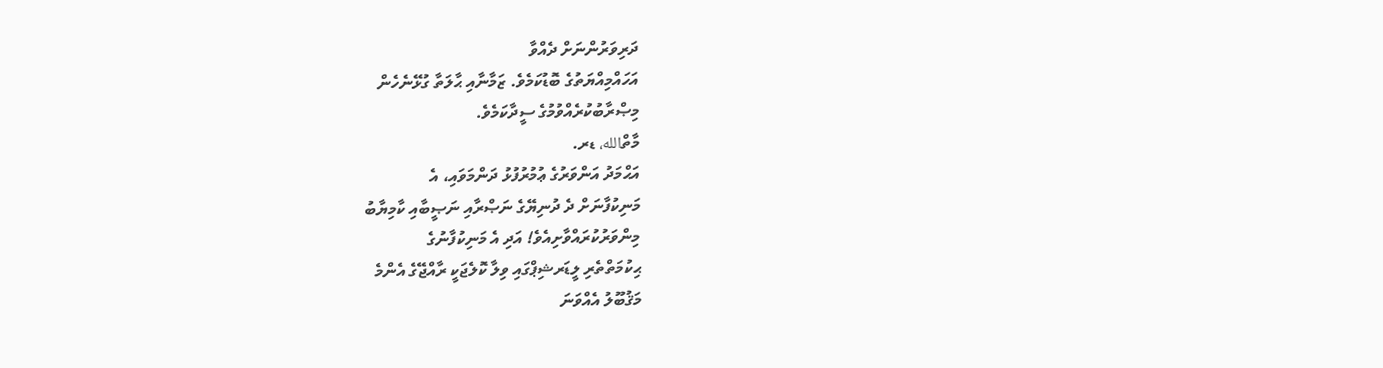ދަރިވަރުންނަށް ދެއްވާ
އަހައްމިއްޔަތުގެ ބޮޑުކަމެވެ. ޒަމާނާއި ޙާލަތާ ގުޅޭނެހެން
މިޞްރާބުކުރެއްވުމުގެ ސީދާކަމެވެ.
މާތްالله، ޑރ.
އަޙްމަދު އަންވަރުގެ ޢުމުރުފުޅު ދަންމަވައި، އެ
މަނިކުފާނަށް ދެ ދުނިޔޭގެ ނަޞްރާއި ނަޞީބާއި ކާމިޔާބު
މިންވަރުކުރައްވާށިއެވެ! އަދި އެ މަނިކުފާނުގެ
ޙިކުމަތްތެރި ލީޑަރޝިޕްގައި ވިލާ ކޮލެޖަކީ ރާއްޖޭގެ އެންމެ
މަޤުބޫލު އެއްވަނަ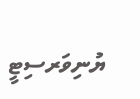ޔުނިވަރސިޓީ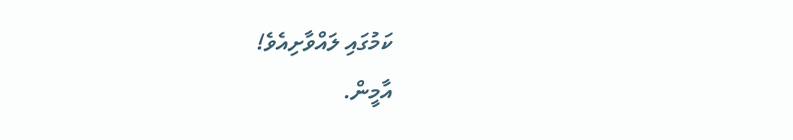ކަމުގައި ލައްވާށިއެވެ!
އާމީން.